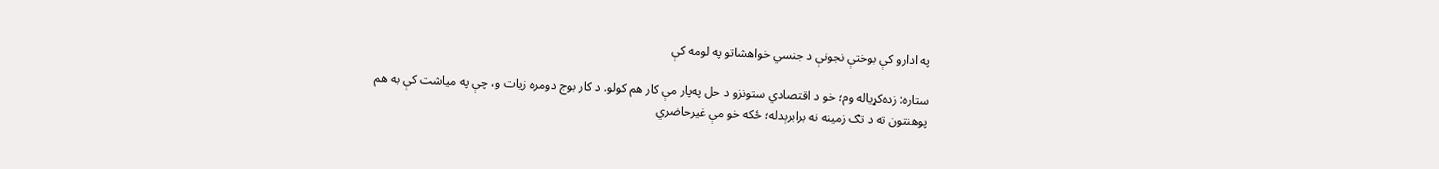په ادارو کې بوختې نجونې د جنسي خواهشاتو په لومه کې

ستاره: زده‌کړیاله وم؛ خو د اقتصادي ستونزو د حل په‌پار مې کار هم کولو. د کار بوج دومره زیات و، چې په میاشت کې به هم پوهنتون ته د تګ زمینه نه برابرېدله؛ ځکه خو مې غیرحاضري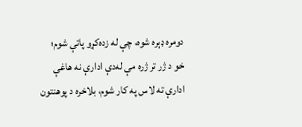دومره ډېره شوه، چې له زده‌کړو پاتې شوم؛ خو د ژر تر ژره مې له‌دې ادارې نه هاغې ادارې ته لاس په کار شوم، بلاخره د پوهنتون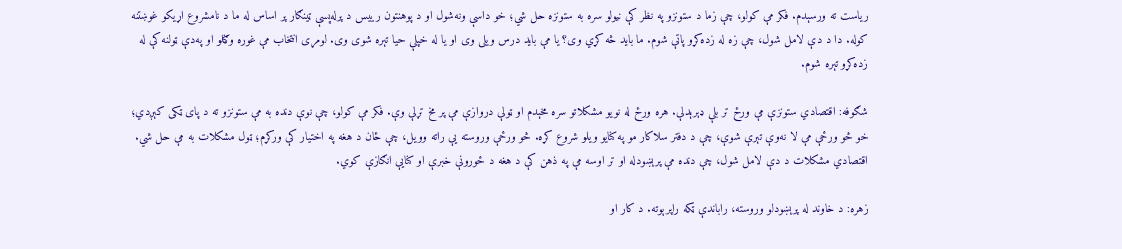ریاست ته ورسېدم. فکر مې کولو، چې زما د ستونزو په نظر کې نیولو سره به ستونزه حل شي؛ خو داسې ونه‌شول او د پوهنتون رییس د پرله‌پسې ټینګار پر اساس له ما د نامشروع اړیکو غوښتنه کوله. دا د دې لامل شول، چې زه له زده‌کړو پاتې شوم. ما باید څه کړي وی؟ یا مې باید درس ویلی وی او یا له خپلې حیا تېره شوی وی. لومړی انتخاب مې غوره وګڼلو او په‌دې ټولنه کې له زده‌کړو تېره شوم.

شګوفه: اقتصادي ستونزې مې ورځ تر بلې ډېرېدلې. هره ورځ له نویو مشکلاتو سره مخېدم او ټولې دروازې مې پر مخ تړلې وې. فکر مې کولو، چې نوې دنده به مې ستونزو ته د پای ټکی کېږدي؛ خو څو ورځې مې لا نه‌وې تېرې شوې، چې د دفتر سلاکار مو په کنایو ویلو شروع کړه. څو ورځې وروسته یې راته وویل، چې ځان د هغه په اختیار کې ورکړم؛ ټول مشکلات به مې حل شي. اقتصادي مشکلات د دې لامل شول، چې دنده مې پرېښودله او تر اوسه مې په ذهن کې د هغه د ځورونې خبرې او کنایې انګازې کوي.

زهره: د خاوند له پرېښودلو وروسته، راباندې ټکه راپرېوته. د کار او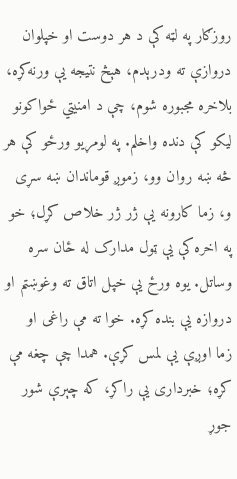روزګار په لټه کې د هر دوست او خپلوان دروازې ته ودرېدم، هېڅ نتیجه یې ورنه‌کړه، بلاخره مجبوره شوم، چې د امنیتي ځواکونو لیکو کې دنده واخلم. په لومړیو ورځو کې هر څه ښه روان وو، زموږ قوماندان ښه سړی و، زما کارونه یې ژر ژر خلاص کړل؛ خو په اخره کې یې ټول مدارک له ځان سره وساتل. یوه ورځ یې خپل اتاق ته وغوښتم او دروازه یې بنده کړه. خوا ته مې راغی او زما اوږې یې لمس کړې. همدا چې چغه مې کړه؛ خبرداری یې راکړ، که چېرې شور جوړ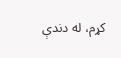کړم، له دندې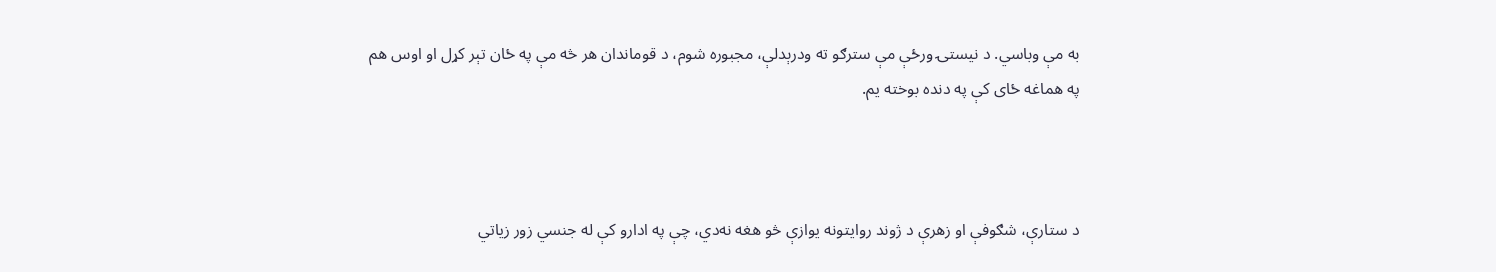به مې وباسي. د نیستۍ ورځې مې سترګو ته ودرېدلې، مجبوره شوم، د قوماندان هر څه مې په ځان تېر کړل او اوس هم په هماغه ځای کې په دنده بوخته یم.



د ستارې، شګوفې او زهرې د ژوند روایتونه یوازې څو هغه نه‌دي، چې په ادارو کې له جنسي زور زیاتي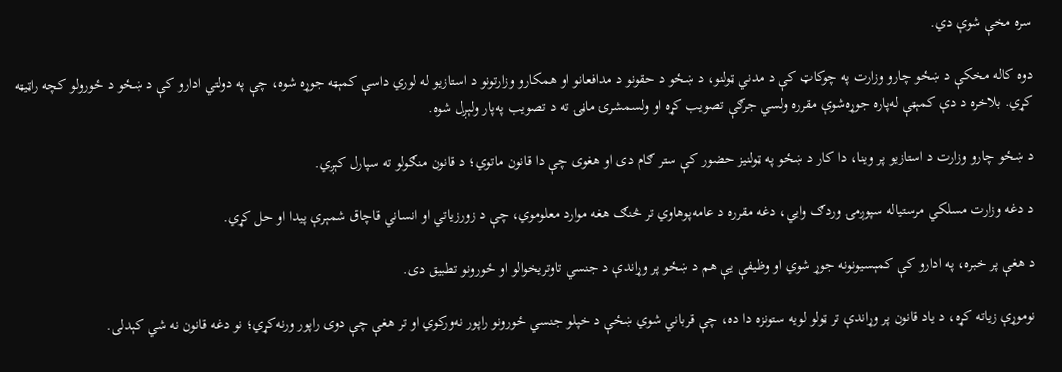سره مخې شوې دي.

دوه کاله مخکې د ښځو چارو وزارت په چوکاټ کې د مدني ټولنو، د ښځو د حقونو د مدافعانو او همکارو وزارتونو د استازیو له لوري داسې کمېټه جوړه شوه، چې په دولتي ادارو کې د ښځو د ځورولو کچه راټیټه کړي. بلاخره د دې کمېټې له‌پاره جوړه‌شوې مقرره ولسي جرګې تصویب کړه او ولسمشرۍ ماڼۍ ته د تصویب په‌پار ولېږل شوه.

د ښځو چارو وزارت د استازیو پر وینا، دا کار د ښځو په ټولنیز حضور کې ستر ګام دی او هغوی چې دا قانون ماتوي؛ د قانون منګولو ته سپارل کېږي.

د دغه وزارت مسلکي مرستیاله سپوږمۍ وردګ وايي، دغه مقرره د عامه‌پوهاوي تر څنګ هغه موارد معلوموي، چې د زورزیاتي او انساني قاچاق شمېرې پيدا او حل کړي.

د هغې پر خبره، په ادارو کې کمېسیونونه جوړ شوي او وظیفې يې هم د ښځو پر وړاندې د جنسي تاوتریخوالو او ځورونو تطبیق دی.

نوموړې زیاته کړه، د یاد قانون پر وړاندې تر ټولو لویه ستونزه دا ده، چې قرباني شوي ښځې د خپلو جنسي ځورونو راپور نه‌ورکوي او تر هغې چې دوی راپور ورنه‌کړي؛ نو دغه قانون نه ‌شي کېدلی.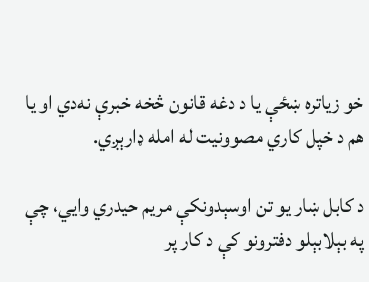خو زیاتره ښځې یا د دغه قانون څخه خبرې نه‌دي او یا هم د خپل کاري مصوونیت له امله ‌ډارېږي.

د کابل ښار یو تن اوسېدونکې مریم حیدري وايي، چې په بېلابېلو دفترونو کې د کار پر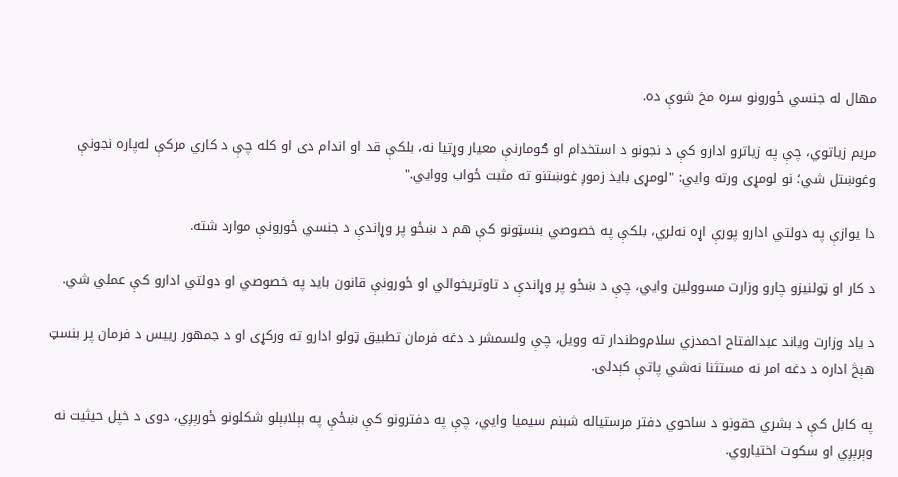مهال له جنسي ځورونو سره مخ شوې ده.

مریم زیاتوي، چې په زیاترو ادارو کې د نجونو د استخدام او ګومارنې معیار وړتیا نه، بلکې قد او اندام دی او کله چې د کاري مرکې له‌پاره نجونې وغوښتل شي؛ نو لومړی ورته وايي: "لومړی باید زموږ غوښتنو ته مثبت ځواب ووايي."

دا یوازې په دولتي ادارو پورې اړه نه‌لري، بلکې په خصوصي بنسټونو کې هم د ښځو پر وړاندې د جنسي ځورونې موارد شته.

د کار او ټولنیزو چارو وزارت مسوولین وايي، چې د ښځو پر وړاندې د تاوتریخوالي او ځورونې قانون باید په خصوصي او دولتي ادارو کې عملي شي.

د یاد وزارت ویاند عبدالفتاح احمدزي سلام‌وطندار ته وویل، چې ولسمشر د دغه فرمان تطبیق ټولو ادارو ته ورکړی او د جمهور رییس د فرمان پر بنسټ هېڅ اداره د دغه امر نه مستثنا نه‌شي پاتې کېدلی.

په کابل کې د بشري حقونو د ساحوي دفتر مرستیاله شبنم سیمیا وايي، چې په دفترونو کې ښځې په بېلابېلو شکلونو ځورېږي، دوی د خپل حیثیت نه وېرېږي او سکوت اختیاروي.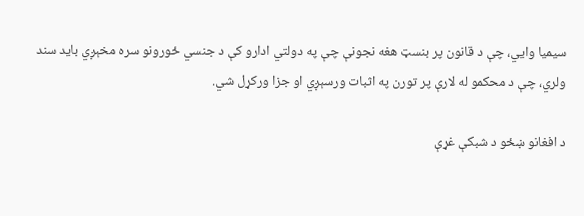سیمیا وايي، چې د قانون پر بنسټ هغه نجونې چې په دولتي ادارو کې د جنسي ځورونو سره مخېږي باید سند ولري، چې د محکمو له لارې پر تورن په اثبات ورسېږي او جزا ورکړل شي.

د افغانو ښځو د شبکې غړې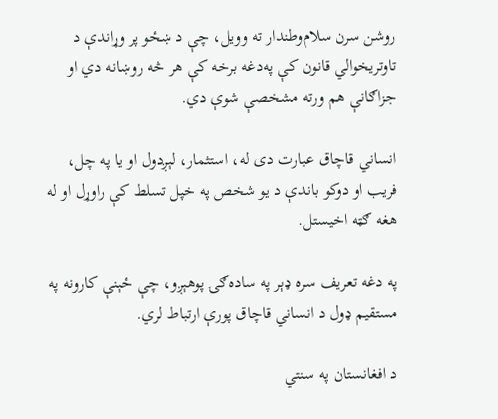روشن سرن سلام‌وطندار ته وویل، چې د ښځو پر وړاندې د تاوتریخوالي قانون کې په‌دغه برخه کې هر څه روښانه دي او جزاګانې هم ورته مشخصې شوې دي.

انساني قاچاق عبارت دی له، استثمار، لېږدول او یا په چل، فریب او دوکو باندې د یو شخص په خپل تسلط کې راوړل او له هغه ګټه اخیستل.

په دغه تعریف سره ډېر په ساده‌ګۍ پوهېږو، چې ځېنې کارونه په مستقیم ډول د انساني قاچاق پورې ارتباط لري.

د افغانستان په سنتي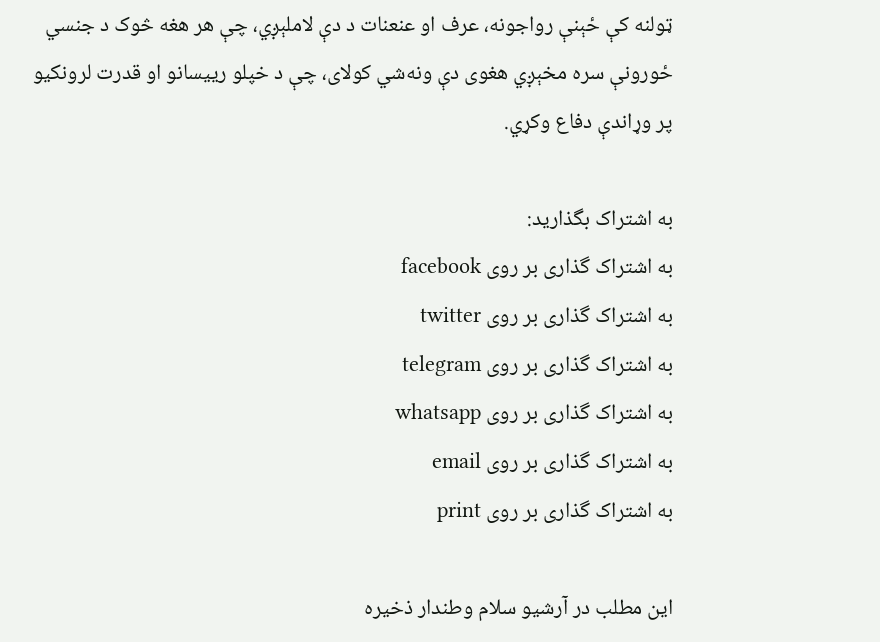ټولنه کې ځېنې رواجونه، عرف او عنعنات د دې لاملېږي، چې هر هغه څوک د جنسي ځورونې سره مخېږي هغوی دې ونه‌شي کولای، چې د خپلو رییسانو او قدرت لرونکیو پر وړاندې دفاع وکړي.

به اشتراک بگذارید:
به اشتراک گذاری بر روی facebook
به اشتراک گذاری بر روی twitter
به اشتراک گذاری بر روی telegram
به اشتراک گذاری بر روی whatsapp
به اشتراک گذاری بر روی email
به اشتراک گذاری بر روی print

این مطلب در آرشیو سلام وطندار ذخیره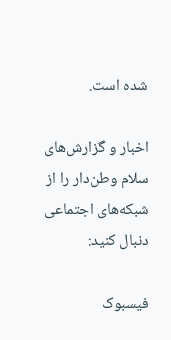شده است.

اخبار و گزارش‌های سلام وطن‌دار را از شبکه‌های اجتماعی دنبال کنید:

فیسبوک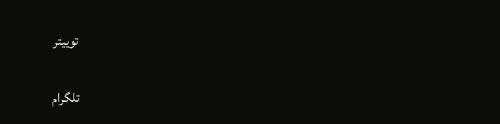توییتر

تلگرام